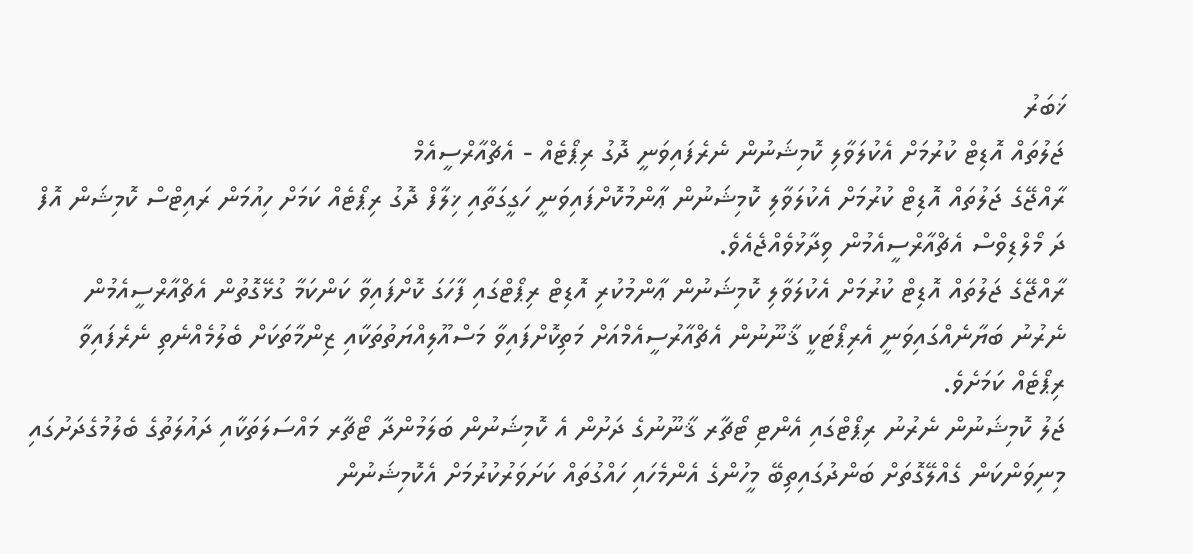ޚަބަރު
ޖަލުތައް އޮޑިޓް ކުރުމަށް އެކުލަވާލި ކޮމިޝަނުން ނެރެފައިވަނީ ދޮގު ރިޕޯޓެއް - އެޗްއާރްސީއެމް
ރާއްޖޭގެ ޖަލުތައް އޮޑިޓް ކުރުމަށް އެކުލަވާލި ކޮމިޝަނުން ޢާންމުކޮށްފައިވަނީ ހަގީގަތާއި ޚިލާފް ދޮގު ރިޕޯޓެއް ކަމަށް ހިއުމަން ރައިޓްސް ކޮމިޝަން އޮފް ދަ މޯލްޑިވްސް އެޗްއާރްސީއެމުން ވިދާޅުވެއްޖެއެވެ.
ރާއްޖޭގެ ޖަލުތައް އޮޑިޓް ކުރުމަށް އެކުލަވާލި ކޮމިޝަނުން ޢާންމުކުރި އޮޑިޓް ރިޕޯޓްގައި ފާހަގަ ކޮށްފައިވާ ކަންކަމާ ގުޅޭގޮތުން އެޗްއާރްސީއެމުން ނެރުނު ބަޔާނެއްގައިވަނީ އެރިޕޯޓަކީ ޤާނޫނުން އެޗްއާރުސީއެމްއަށް މަތިކޮށްފައިވާ މަސްއޫލިއްޔަތުތަކާއި ޒިންމާތަކަށް ބެލުމެއްނެތި ނެރެފައިވާ ރިޕޯޓެއް ކަމަށެވެ.
ޖަލު ކޮމިޝަނުން ނެރުނު ރިޕޯޓްގައި އެންޓި ޓޯޗާރ ޤާނޫނުގެ ދަށުން އެ ކޮމިޝަނުން ބަލަމުންދާ ޓޯޗާރ މައްސަލަތަކާއި ދައުލަތުގެ ބެލުމުގެދަށުގައި މިނިވަންކަން ގެއްލޭގޮތަށް ބަންދުގައިތިބޭ މީހުންގެ އެންމެހައި ހައްގުތައް ކަށަވަރުކުރުމަށް އެކޮމިޝަނުން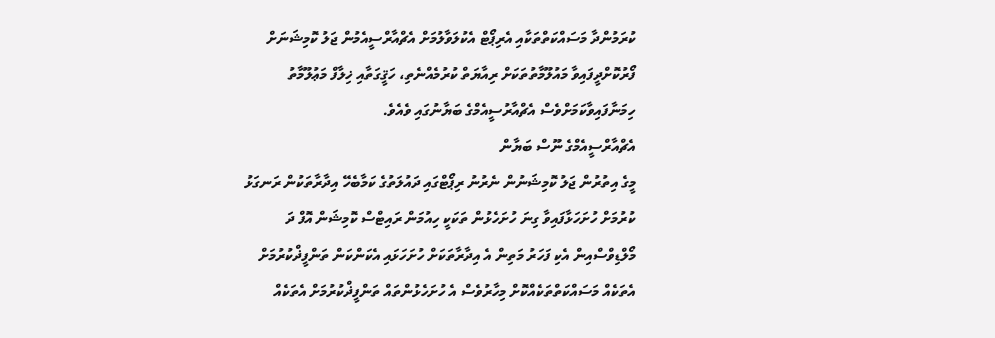ކުރަމުންދާ މަސައްކަތްތަކާއި އެރިޕޯޓް އެކުލަވާލުމަށް އެޗްއާރްސީއެމުން ޖަލު ކޮމިޝަނަށް ފޯރުކޮށްދީފައިވާ މައުލޫމާތުތަކަށް ރިއާޔަތް ކުރުމެއްނެތި، ހަޤީގަތާއި ޚިލާފް މަޢުލޫމާތު ހިމަނާފައިވާކަމަށްވެސް އެޗްއާރުސީއެމްގެ ބަޔާނުގައި ވެއެވެ.
އެޗްއާރްސީއެމްގެ ނޫސް ބަޔާން
މީގެ އިތުރުން ޖަލު ކޮމިޝަނުން ނެރުނު ރިޕޯޓްގައި ދައުލަތުގެ ކަމާބެހޭ އިދާރާތަކުން ރަނގަޅު ކުރުމަށް ހުށަހަޅާފައިވާ ގިނަ ހުށަހެޅުން ތަކަކީ ހިއުމަން ރައިޓްސް ކޮމިޝަން އޮފް ދަ މޯލްޑިވްސްއިން އެކި ފަހަރު މަތިން އެ އިދާރާތަކަށް ހުށަހަޅައި އެކަންކަން ތަންފީޛްކުރުމަށް އެތަކެއް މަސައްކަތްތަކެއްކޮށް މިހާރުވެސް އެ ހުށަހެޅުންތައް ތަންފީޛްކުރުމަށް އެތަކެއް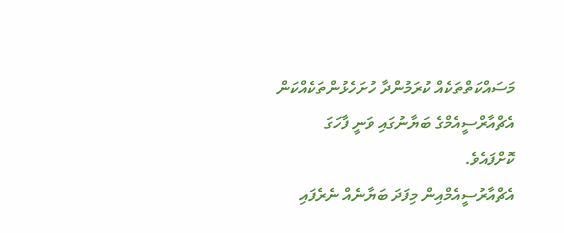މަސައްކަތްތަކެއް ކުރަމުންދާ ހުށަހެޅުންތަކެއްކަން އެޗްއާރްސީއެމްގެ ބަޔާނުގައި ވަނީ ފާހަގަ ކޮށްފައެވެ.
އެޗްއާރުސީއެމްއިން މިފަދަ ބަޔާނެއް ނެރެފައި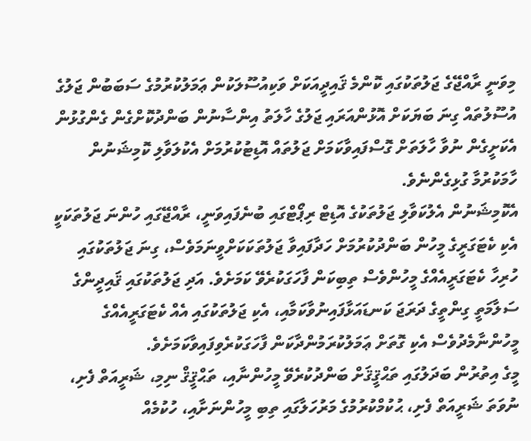މިވަނީ ރާއްޖޭގެ ޖަލުތަކުގައި ކޮންމެ ޤައިދީއަކަށް ވަކިއުސޫލަކުން ޢަމަލުކުރުމުގެ ސަބަބުން ޖަލުގެ އުސޫލުތައް ގިނަ ބަޔަކަށް އޮޅުންއަރައި ޖަލުގެ ހާލަތު އިންސާނުން ބަންދުކޮށްގެން ގެންގުޅުން އެކަށީގެން ނުވާ ހާލަތަށް ގޮސްފައިވާކަމަށް ޖަލުތައް އޮޑިޓުކުރުމަށް އެކުލަވާލި ކޮމިޝަނުން ހާމަކުރުމާ ގުޅިގެންނެވެ.
އެކޮމިޝަނުން އެލުކަވާލި ޖަލުތަކުގެ އޮޑިޓް ރިޕޯޓްގައި ބުނެފައިވަނީ، ރާއްޖޭގައި ހުންނަ ޖަލުތަކަކީ އެކި ކެޓަގަރީގެ މީހުން ބަންދުކުރުމަށް ހަދާފައިވާ ޖަލުތަކަކަށްވީނަމަވެސް، ގިނަ ޖަލުތަކުގައި ހުރިހާ ކެޓަގަރީއެއްގެ މީހުންވެސް ތިބިކަން ފާހަގަކުރެވޭ ކަމަށެވެ. އަދި ޖަލުތަކުގައި ޤައިދީންގެ ސަލާމަތީ ގިންތީގެ ދަރަޖަ ކަނޑައަޅާފައިނުވާކަމާއި، އެކި ޖަލުތަކުގައި އެއް ކެޓަގަރީއެއްގެ މީހުންނާމެދުވެސް އެކި ގޮތަށް ޢަމަލުކުރަމުންދާކަން ފާހަގަކުރެވިފައިވާކަމަށެވެ.
މީގެ އިތުރުން ބަދަލުގައި ތަޙްޤީޤަށް ބަންދުކުރެވޭ މީހުންނާއި، ތަޙްޤީޤް ނިމި، ޝަރީއަތް ފެށި، ނުވަތަ ޝަރީއަތް ފެށި، ޙުކުމްކުރުމުގެ މަރުހަލާގައި ތިބި މީހުންނަށާއި، ހުކުމެއް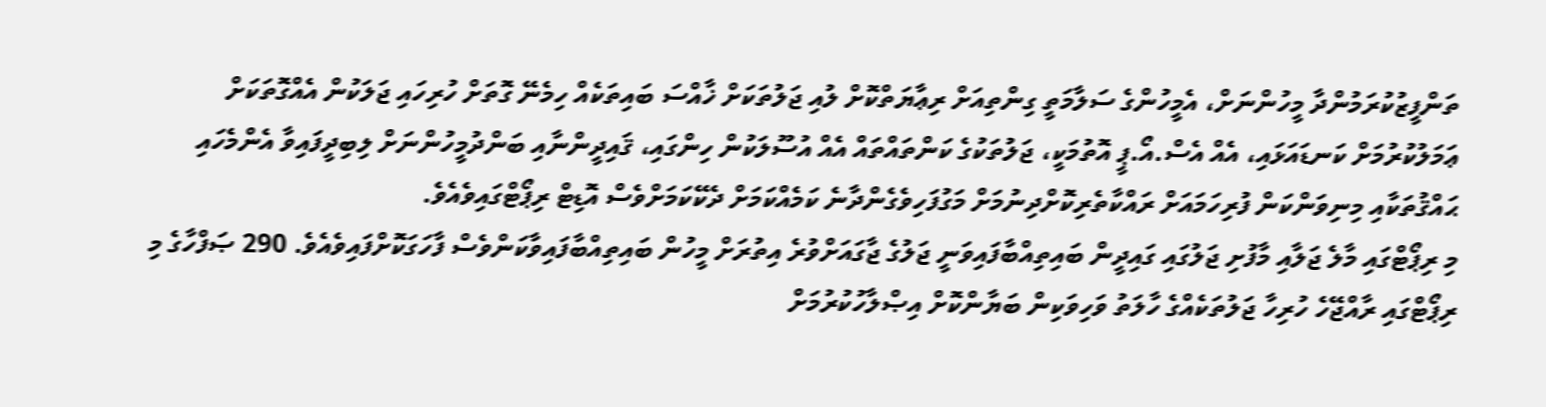ތަންފީޒުކުރަމުންދާ މީހުންނަށް، އެމީހުންގެ ސަލާމަތީ ގިންތިއަށް ރިޢާޔަތްކޮށް ލުއި ޖަލުތަކަށް ޚާއްސަ ބައިތަކެއް ހިމެނޭ ގޮތަށް ހުރިހައި ޖަލަކުން އެއްގޮތަކަށް ޢަމަލުކުރުމަށް ކަނޑައަޅައި، އެއް އެސް.އޯ.ޕީ އޮތުމަކީ، ޖަލުތަކުގެ ކަންތައްތައް އެއް އުސޫލަކުން ހިންގައި، ޤައިދީންނާއި ބަންދުމީހުންނަށް ލިބިދީފައިވާ އެންމެހައި ޙައްޤުތަކާއި މިނިވަންކަން ފުރިހަމައަށް ރައްކާތެރިކޮށްދިނުމަށް މަގުފަހިވެގެންދާނެ ކަމެއްކަމަށް ދެކޭކަމަށްވެސް އޮޑިޓް ރިޕޯޓްގައިވެއެވެ.
މި ރިޕޯޓްގައި މާލެ ޖަލާއި މާފުށި ޖަލުގައި ގައިދީން ބައިތިއްބާފައިވަނީ ޖަލުގެ ޖާގައަށްވުރެ އިތުރަށް މީހުން ބައިތިއްބާފައިވާކަންވެސް ފާހަގަކޮށްފައިވެއެވެ. 290 ޞަފްހާގެ މި ރިޕޯޓްގައި ރާއްޖޭހެ ހުރިހާ ޖަލުތަކެއްގެ ހާލަތު ވަހިވަކިން ބަޔާންކޮށް އިޞްލާހުކުރުމަށް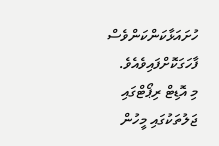ހުށައަޅާކަންކަންވެސް ފާހަގަކޮށްފައިވެއެވެ.
މި އޮޑިޓް ރިޕޯޓްގައި ޖަލުތަކުގައި މީހުން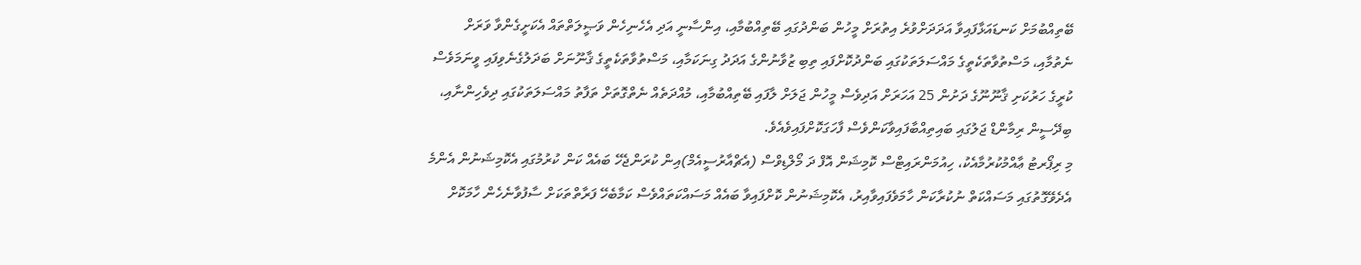ބޭތިއްބުމަށް ކަނޑައަޅާފައިވާ އަދަދަށްވުރެ އިތުރަށް މީހުން ބަންދުގައި ބޭތިއްބުމާއި، އިންސާނީ އަދި އެހެނިހެން ވަޞީލަތްތައް އެކަށީގެންވާ ވަރަށް ނެތުމާއި، މަސްތުވާތަކެތީގެ މައްސަލަތަކުގައި ބަންދުކޮށްފައި ތިބި ޒުވާނުންގެ އަދަދު ގިނަކަމާއި، މަސްތުވާތަކެތީގެ ޤާނޫނަށް ބަދަލުގެނެވިފައި ވީނަމަވެސް ކުރީގެ ހަރުކަށި ޤާނޫނޫގެ ދަށުން 25 އަހަރަށް އަދިވެސް މީހުން ޖަލަށް ލާފައި ބޭތިއްބުމާއި، މުއްދަތެއް ނެތްގޮތަށް ތަފާތު މައްސަލަތަކުގައި ދިވެހިންނާއި، ބިދޭސީން ރިމާންޑް ޖަލުގައި ބައިތިއްބާފައިވާކަންވެސް ފާހަގަކޮށްފައިވެއެވެ.
މި ރިޕޯރޓު ޢާއްމުކުރުމާއެކު، ހިއުމަންރައިޓްސް ކޮމިޝަން އޮފް ދަ މޯލްޑިވްސް (އެޗްއާރުސީއެމް)އިން ކުރަންޖެހޭ ބައެއް ކަން ކުރުމުގައި އެކޮމިޝަނުން އެންމެ އެދެވޭގޮތުގައި މަސައްކަތް ނުކުރާކަން ހާމަވެފައިވާއިރު، އެކޮމިޝަނުން ކޮށްފައިވާ ބައެއް މަސައްކަތައްވެސް ކަމާބެހޭ ފަރާތްތަކަށް ސާފުވާނެހެން ހާމަކޮށް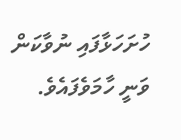ހުށަހަޅާފައި ނުވާކަން ވަނީ ހާމަވެފައެވެ.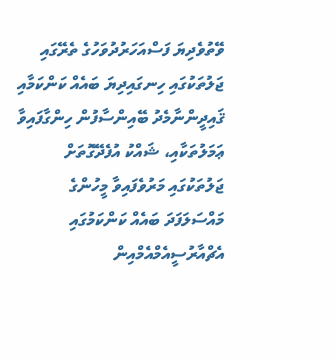ވޭތުވެދިޔަ ފަސްއަހަރުދުވަހުގެ ތެރޭގައި ޖަލުތަކުގައި ހިނގައިދިޔަ ބައެއް ކަންކަމާއި ޤައިދީންނާމެދު ބޭއިންސާފުން ހިންގާފައިވާ ޢަމަލުތަކާއި، ޝައްކު އުފެދޭގޮތަށް ޖަލުތަކުގައި މަރުވެފައިވާ މީހުންގެ މައްސަލަފަދަ ބައެއް ކަންކަމުގައި އެޗްއާރުސީއެމްއެމްއިން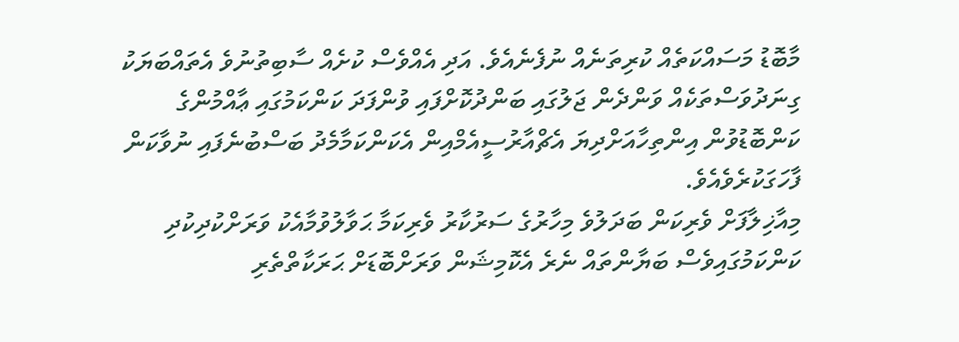މާބޮޑު މަސައްކަތެއް ކުރިތަނެއް ނުފެނެއެވެ. އަދި އެއްވެސް ކުށެއް ސާބިތުނުވެ އެތައްބަޔަކު ގިނަދުވަސްތަކެއް ވަންދެން ޖަލުގައި ބަންދުކޮށްފައި ވުންފަދަ ކަންކަމުގައި ޢާއްމުންގެ ކަންބޮޑުވުން އިންތިހާއަށްދިޔަ އެޗްއާރުސީއެމްއިން އެކަންކަމާމެދު ބަސްބުނެފައި ނުވާކަން ފާހަގަކުރެވެއެވެ.
މިއާޚިލާފަށް ވެރިކަން ބަދަލުވެ މިހާރުގެ ސަރުކާރު ވެރިކަމާ ޙަވާލުވުމާއެކު ވަރަށްކުދިކުދި ކަންކަމުގައިވެސް ބަޔާންތައް ނެރެ އެކޮމިޝަން ވަރަށްބޮޑަށް ޙަރަކާތްތެރި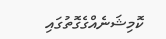ކޮމިޝަނެއްގެގޮތުގައި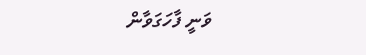ވަނީ ފާހަގަވާން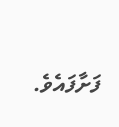ފަށާފައެވެ.